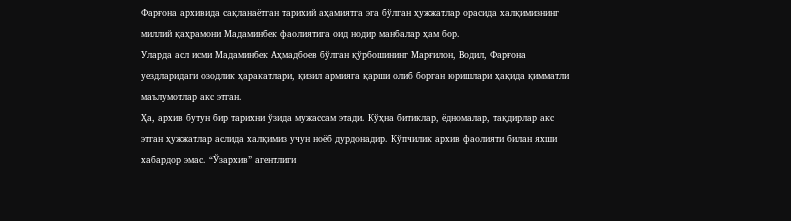Фарғона архивида сақланаётган тарихий аҳамиятга эга бўлган ҳужжатлар орасида халқимизнинг миллий қаҳрамони Мадаминбек фаолиятига оид нодир манбалар ҳам бор.
Уларда асл исми Мадаминбек Аҳмадбоев бўлган қўрбошининг Марғилон, Водил, Фарғона уездларидаги озодлик ҳаракатлари, қизил армияга қарши олиб борган юришлари ҳақида қимматли маълумотлар акс этган.
Ҳа, архив бутун бир тарихни ўзида мужассам этади. Кўҳна битиклар, ёдномалар, тақдирлар акс этган ҳужжатлар аслида халқимиз учун ноёб дурдонадир. Кўпчилик архив фаолияти билан яхши хабардор эмас. “Ўзархив” агентлиги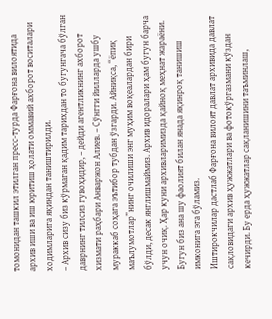томонидан ташкил этилган пресс-турда Фарғона вилоятида архив иши ва иш юритиш ҳолати оммавий ахборот воситалари ходимларига яқиндан таништирилди.
– Архив сизу биз кўрмаган қадим тарихдан то бугунгача бўлган даврнинг тилсиз гувоҳидир, – дейди агентликнинг ахборот хизмати раҳбари Анваржон Алиев. – Сўнгги йилларда ушбу мураккаб соҳага эътибор тубдан ўзгарди. Айниқса, “ёпиқ маълумотлар”нинг очилиши энг муҳим воқеалардан бири бўлди, десак янглишмаймиз. Архив идоралари ҳам бугун барча учун очиқ. Ҳар куни архивларимизда қайноқ меҳнат жараёни. Бугун биз ана шу фаолият билан янада яқинроқ танишиш имконига эга бўламиз.
Иштирокчилар дастлаб Фарғона вилоят давлат архивида давлат сақловидаги архив ҳужжатлари ва фотокўргазмани кўздан кечирди. Бу ерда ҳужжатлар сақланишини таъминлаш,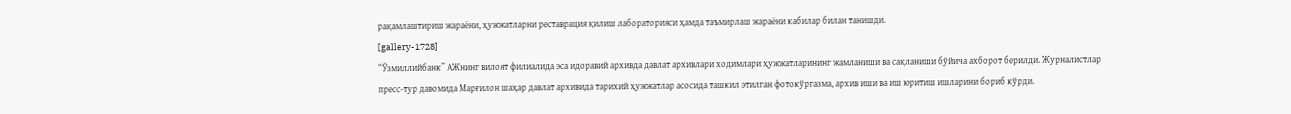рақамлаштириш жараёни, ҳужжатларни реставрация қилиш лабораторияси ҳамда таъмирлаш жараёни кабилар билан танишди.
[gallery-1728]
“Ўзмиллийбанк” АЖнинг вилоят филиалида эса идоравий архивда давлат архивлари ходимлари ҳужжатларининг жамланиши ва сақланиши бўйича ахборот берилди. Журналистлар пресс-тур давомида Марғилон шаҳар давлат архивида тарихий ҳужжатлар асосида ташкил этилган фотокўргазма, архив иши ва иш юритиш ишларини бориб кўрди.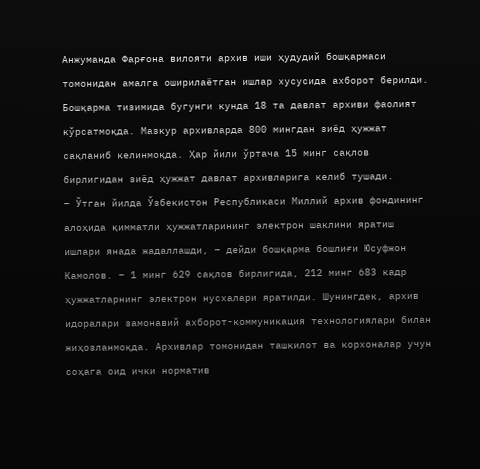Анжуманда Фарғона вилояти архив иши ҳудудий бошқармаси томонидан амалга оширилаётган ишлар хусусида ахборот берилди. Бошқарма тизимида бугунги кунда 18 та давлат архиви фаолият кўрсатмоқда. Мазкур архивларда 800 мингдан зиёд ҳужжат сақланиб келинмоқда. Ҳар йили ўртача 15 минг сақлов бирлигидан зиёд ҳужжат давлат архивларига келиб тушади.
– Ўтган йилда Ўзбекистон Республикаси Миллий архив фондининг алоҳида қимматли ҳужжатларининг электрон шаклини яратиш ишлари янада жадаллашди, – дейди бошқарма бошлиғи Юсуфжон Камолов. – 1 минг 629 сақлов бирлигида, 212 минг 683 кадр ҳужжатларнинг электрон нусхалари яратилди. Шунингдек, архив идоралари замонавий ахборот-коммуникация технологиялари билан жиҳозланмоқда. Архивлар томонидан ташкилот ва корхоналар учун соҳага оид ички норматив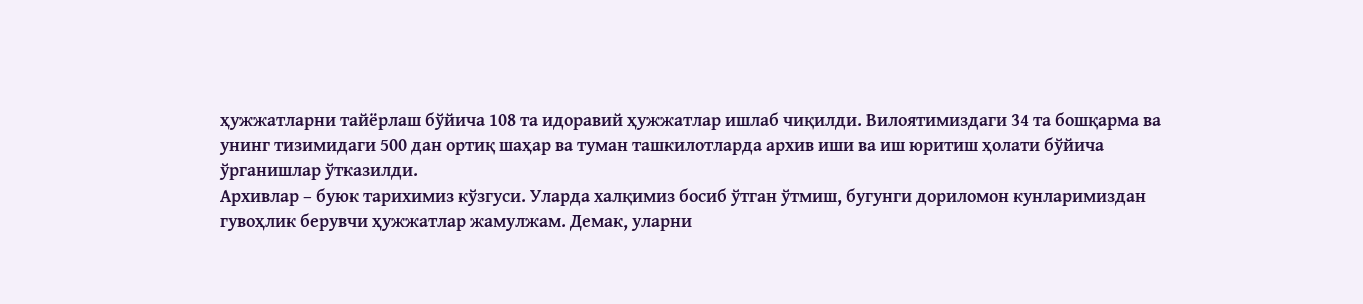ҳужжатларни тайёрлаш бўйича 108 та идоравий ҳужжатлар ишлаб чиқилди. Вилоятимиздаги 34 та бошқарма ва унинг тизимидаги 500 дан ортиқ шаҳар ва туман ташкилотларда архив иши ва иш юритиш ҳолати бўйича ўрганишлар ўтказилди.
Архивлар – буюк тарихимиз кўзгуси. Уларда халқимиз босиб ўтган ўтмиш, бугунги дориломон кунларимиздан гувоҳлик берувчи ҳужжатлар жамулжам. Демак, уларни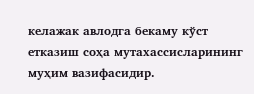келажак авлодга бекаму кўст етказиш соҳа мутахассисларининг муҳим вазифасидир.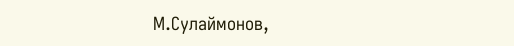М.Сулаймонов,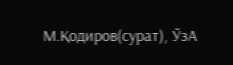М.Қодиров(сурат), ЎзА